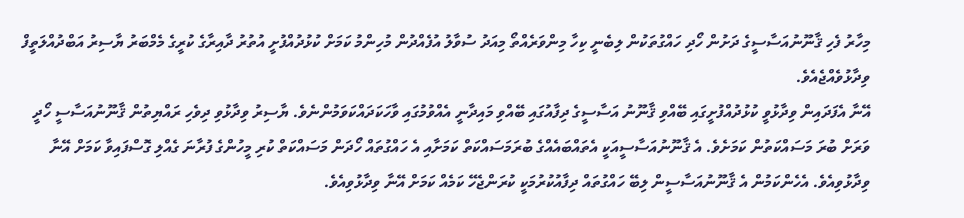މިހާރު ފެހި ޤާނޫނުއަސާސީގެ ދަށުން ހޯދި ހައްގުތަކުން ލިބެނީ ކިހާ މިންވަރެއްތޯ މިއަދު ސުވާލު އުފެއްދުން މުހިންމު ކަމަށް ކުޅުދުއްފުށީ އުތުރު ދާއިރާގެ ކުރީގެ މެމްބަރު ޔާސިރު އަބްދުއްލަތީފް ވިދާޅުވެއްޖެއެވެ.
އޭނާ އެފަދައިން ވިދާޅުވީ ކުޅުދުއްފުށީގައި ބޭއްވި ޤާނޫނު އަސާސީގެ ދިފާއުގައި ބޭއްވި މައިދާނީ އެއްވުމުގައި ވާހަކަދައްކަވަމުންނެވެ. ޔާސިރު ވިދާޅުވި ދިވެހި ރައްޔިތުން ޤާނޫނުއަސާސީ ހޯދީ ވަރަށް ބުރަ މަސައްކަތުން ކަމަށެވެ. އެ ޤާނޫނުއަސާސީއަކީ އެތައްބައެއްގެ ބުރަމަސައްކަތް ކަމަށާއި އެ ހައްގުތައް ހޯދަން މަސައްކަތް ކުރި މީހުންގެ ފުރާނަ ގެއްލި ގޮސްފައިވާ ކަމަށް އޭނާ ވިދާޅުވިއެވެ. އެހެންކަމުން އެ ޤާނޫނުއަސާސީން ލިބޭ ހައްގުތައް ދިފާއުކުރުމަކީ ކުރަންޖެހޭ ކަމެއް ކަމަށް އޭނާ ވިދާޅުވިއެވެ.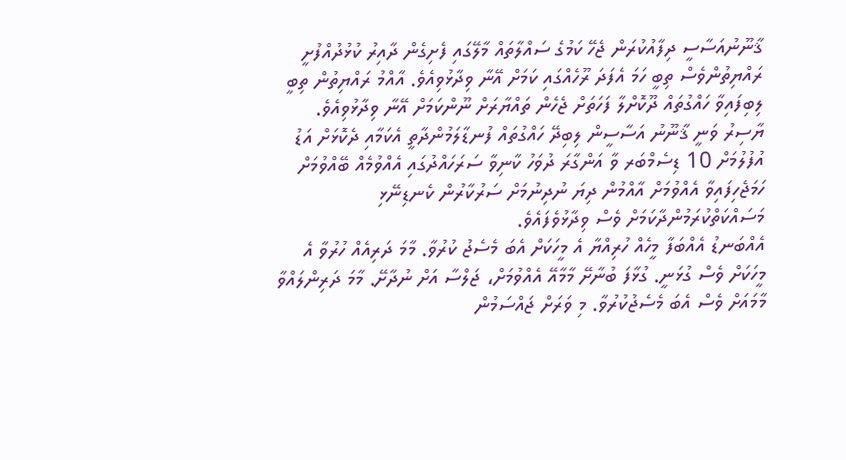ޤާނޫނުއަސާސީ ދިފާއުކުރަން ޖެހޭ ކަމުގެ ސައްލާތައް މާލޭގައި ފެށިގެން ދާއިރު ކުޅުދުއްފުށީ ރައްޔިތުންވެސް ތިބީ ހަމަ އެފަދަ ރޫހެއްގައި ކަމަށް އޭނާ ވިދާޅުވިއެވެ. އާއްމު ރައްޔިތުން ތިބީ ލިބިފައިވާ ހައްގުތައް ދޫކޮށްލާ ފަހަތަށް ޖެހެން ތައްޔާރަށް ނޫންކަމަށް އޭނާ ވިދާޅުވިއެވެ. ޔާސިރު ވަނީ ޤާނޫނު އަސާސީން ލިބިދޭ ހައްގުތައް ފުނޑާލަމުންދާތީ އެކަމާއި ދެކޮޅަށް އަޑު އުފުލުމަށް 10 ޑިސެމްބަރ ވާ އަންގާރަ ދުވަހު ކާނިވާ ސަރަހައްދުގައި އެއްވުމެއް ބޭއްވުމަށް ހަމަޖެހިފައިވާ އެއްވުމަށް އާއްމުން ދިޔަ ނުދިނުމަށް ސަރުކާރުން ކެނޑިނޭޅި މަސައްކަތްކުރަމުންދާކަމަށް ވެސް ވިދާޅުވެފައެވެ.
އެއްބަނޑު އެއްބަފާ މީހެއް ހުރިއްޔާ އެ މީހަކަށް އެބަ މެސެޖު ކުރުވާ. މާމަ ދަރިއެއް ހުރުވާ އެ މީހަކަށް ވެސް ގުޅަނީ. ގުޅާފަ ބުނާށޭ މާމާއޭ އެއްވުމަށް، ޖަލްސާ އަށް ނުދާށޭ. މާމަ ދަރިންލައްވާ މާމައަށް ވެސް އެބަ މެސެޖުކުރުވާ. މި ވަރަށް ޖައްސަމުން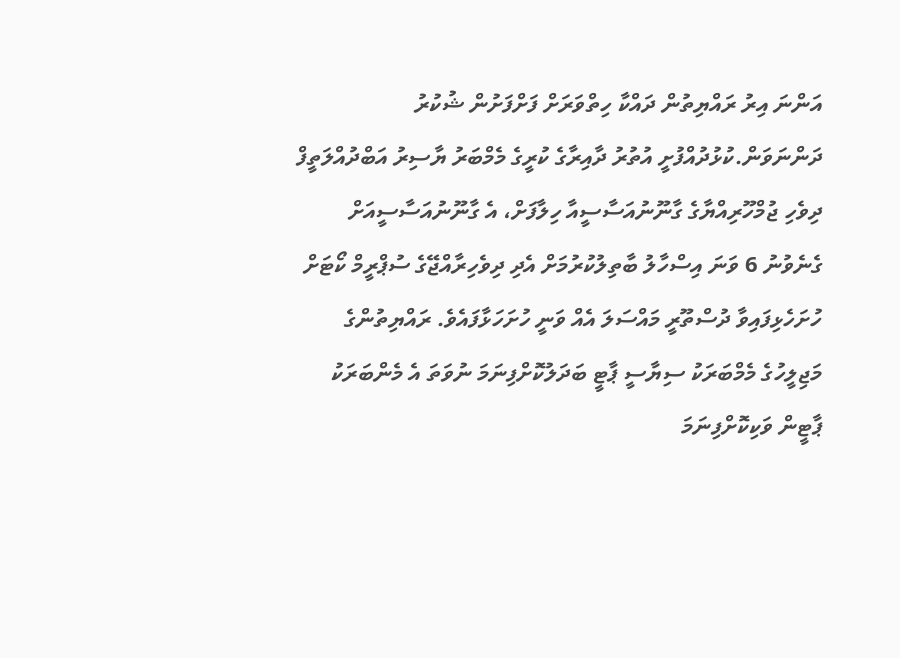އަންނަ އިރު ރައްޔިތުން ދައްކާ ހިތްވަރަށް ފަށްފަށުން ޝުކުރު ދަންނަވަން.ކުޅުދުއްފުށީ އުތުރު ދާއިރާގެ ކުރީގެ މެމްބަރު ޔާސިރު އަބްދުއްލަތީފް
ދިވެހި ޖުމްހޫރިއްޔާގެ ގާނޫނުއަސާސީއާ ހިލާފަށް، އެ ގާނޫނުއަސާސީއަށް ގެނެވުނު 6 ވަނަ އިސްހާލު ބާތިލުކުރުމަށް އެދި ދިވެހިރާއްޖޭގެ ސުޕްރީމް ކޯޓަށް ހުށަހެޅިފައިވާ ދުސްތޫރީ މައްސަލަ އެއް ވަނީ ހުށަހަޅާފައެވެ. ރައްޔިތުންގެ މަޖިލީހުގެ މެމްބަރަކު ސިޔާސީ ޕާޓީ ބަދަލުކޮށްފިނަމަ ނުވަތަ އެ މެންބަރަކު ޕާޓީން ވަކިކޮށްފިނަމަ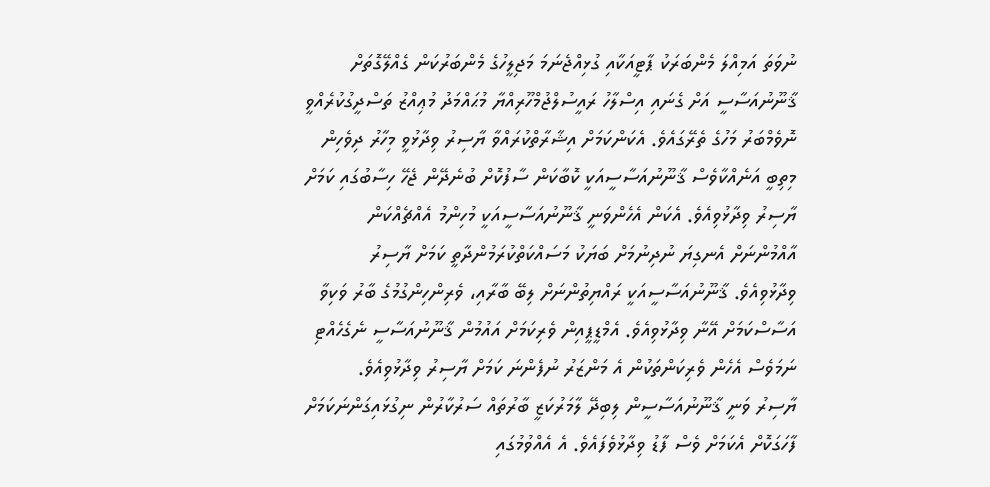ނުވަތަ އަމިއްލަ މެންބަރަކު ޕާޓީއަކާއި ގުޅިއްޖެނަމަ މަޖިލީހުގެ މެންބަރުކަން ގެއްލޭގޮތަށް ޤާނޫނުއަސާސީ އަށް ގެނައި އިސްލާހު ރައީސުލްޖުމްހޫރިއްޔާ މުޙައްމަދު މުޢިއްޒު ތަސްދީގުކުރެއްވީ ނޮވެމްބަރު މަހުގެ ތެރޭގައެވެ. އެކަންކަމަށް އިޝާރާތްކުރައްވާ ޔާސިރު ވިދާޅުވީ މިހާރު ދިވެހިން މިތިބީ އަނެއްކާވެސް ޤާނޫނުއަސާސީއަކީ ކޮބާކަން ސާފުކޮށް ބުނެދޭން ޖެހޭ ހިސާބުގައި ކަމަށް ޔާސިރު ވިދާޅުވިއެވެ. އެކަން އެހެންވަނީ ޤާނޫނުއަސާސީއަކީ މުހިންމު އެއްޗެއްކަން އާއްމުންނަށް އެނގިޔަ ނުދިނުމަށް ބަޔަކު މަސައްކަތްކުރަމުންދާތީ ކަމަށް ޔާސިރު ވިދާޅުވިއެވެ. ޤާނޫނުއަސާސީއަކީ ރައްޔިތުންނަށް ލިބޭ ބާރާއި، ވެރިންހިންގުމުގެ ބާރު ވަކިވާ އަސާސްކަމަށް އޭނާ ވިދާޅުވިއެވެ. އެމްޑީޕީއިން ވެރިކަމަށް އައުމުން ޤާނޫނުއަސާސީ ނެގެހެއްޓި ނަމަވެސް އެހެން ވެރިކަންތަކުން އެ މަންޒަރު ނުފެންނަ ކަމަށް ޔާސިރު ވިދާޅުވިއެވެ.
ޔާސިރު ވަނީ ޤާނޫނުއަސާސީން ލިބިދޭ ލާމަރުކަޒީ ބާރުތައް ސަރުކާރުން ނިގުޅައިގަންނަކަމަށް ފާހަގަކޮށް އެކަމަށް ވެސް ފާޑު ވިދާޅުވެފައެވެ. އެ އެއްވުމުގައި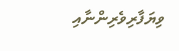ވިޔަފާރިވެރިންނާއި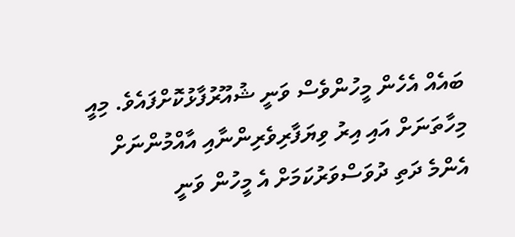ބައެއް އެހެން މީހުންވެސް ވަނީ ޝުއޫރުފާޅުކޮށްފައެވެ. މިއީ މިހާތަނަށް އައި އިރު ވިޔަފާރިވެރިންނާއި އާއްމުންނަށް އެންމެ ދަތި ދުވަސްވަރުކަމަށް އެ މީހުން ވަނީ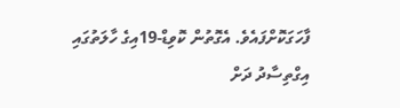ފާހަގަކޮށްފައެވެ. އެގޮތުން ކޮވިޑް-19އިގެ ހާލަތުގައި އިގްތިސާދު ދަށް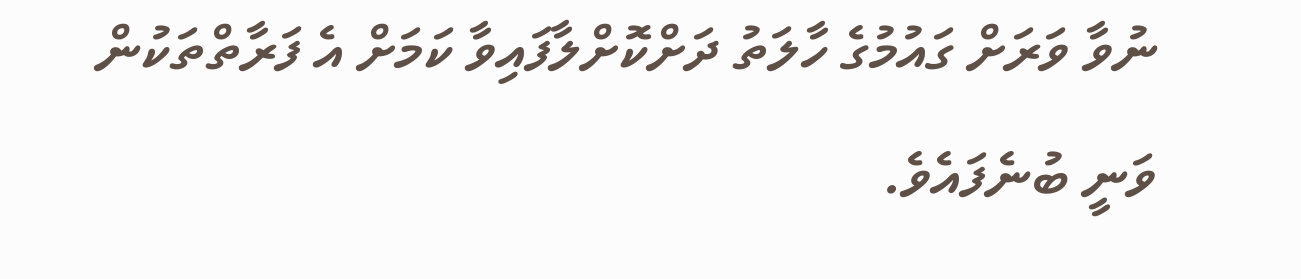ނުވާ ވަރަށް ގައުމުގެ ހާލަތު ދަށްކޮށްލާފައިވާ ކަމަށް އެ ފަރާތްތަކުން ވަނީ ބުނެފައެވެ.